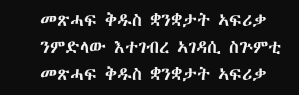መጽሓፍ ቅዱስ ቋንቋታት ኣፍሪቃ ንምድላው እተገብረ ኣገዳሲ ስጕምቲ
መጽሓፍ ቅዱስ ቋንቋታት ኣፍሪቃ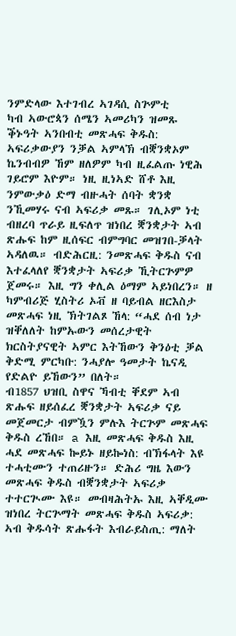ንምድላው እተገብረ ኣገዳሲ ስጕምቲ
ካብ ኣውሮጳን ሰሜን ኣመሪካን ዝመጹ ቕኑዓት ኣንበብቲ መጽሓፍ ቅዱስ: ኣፍሪቃውያን ንቓል ኣምላኽ ብቛንቋኦም ኬንብብዎ ኸም ዘለዎም ካብ ዚፈልጡ ነዊሕ ገይሮም እዮም። ነዚ ዚነኣድ ሸቶ እዚ ንምውቃዕ ድማ ብዙሓት ሰባት ቋንቋ ንኺመሃሩ ናብ ኣፍሪቃ መጹ። ገሊኦም ነቲ ብዘረባ ጥራይ ዚፍለጥ ዝነበረ ቛንቋታት ኣብ ጽሑፍ ከም ዚሰፍር ብምግባር መዝገበ-ቓላት ኣዳለዉ። ብድሕርዚ: ንመጽሓፍ ቅዱስ ናብ እተፈላለየ ቛንቋታት ኣፍሪቃ ኺትርጕምዎ ጀመሩ። እዚ ግን ቀሊል ዕማም ኣይነበረን። ዘ ካምብሪጅ ሂስትሪ ኦቭ ዘ ባይብል ዘርእስታ መጽሓፍ ነዚ ኽትገልጾ ኸላ: “ሓደ ሰብ ነታ ዝቐለለት ከምኡውን መሰረታዊት ክርስትያናዊት ኣምር እትኸውን ቅንዕቲ ቓል ቅድሚ ምርካቡ: ንሓያሎ ዓመታት ኬናዲ የድልዮ ይኸውን” በለት።
ብ1857 ህዝቢ ስዋና ኻብቲ ቐደም ኣብ ጽሑፍ ዘይሰፈረ ቛንቋታት ኣፍሪቃ ናይ መጀመርታ ብምዃን ምሉእ ትርጕም መጽሓፍ ቅዱስ ረኸበ። a እዚ መጽሓፍ ቅዱስ እዚ ሓደ መጽሓፍ ኰይኑ ዘይኰነስ: ብኽፋላት እዩ ተሓቲሙን ተጠሪዙን። ድሕሪ ግዜ እውን መጽሓፍ ቅዱስ ብቛንቋታት ኣፍሪቃ ተተርጒሙ እዩ። መብዛሕትኡ እዚ ኣቐዲሙ ዝነበረ ትርጕማት መጽሓፍ ቅዱስ ኣፍሪቃ: ኣብ ቅዱሳት ጽሑፋት እብራይስጢ: ማለት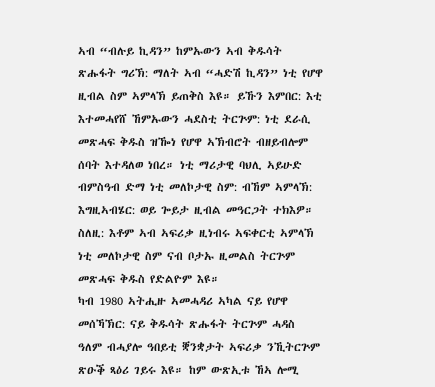ኣብ “ብሉይ ኪዳን” ከምኡውን ኣብ ቅዱሳት ጽሑፋት ግሪኽ: ማለት ኣብ “ሓድሽ ኪዳን” ነቲ የሆዋ ዚብል ስም ኣምላኽ ይጠቅስ እዩ። ይኹን እምበር: እቲ እተመሓየሸ ኸምኡውን ሓደስቲ ትርጕም: ነቲ ደራሲ መጽሓፍ ቅዱስ ዝዀነ የሆዋ ኣኽብሮት ብዘይብሎም ሰባት እተዳለወ ነበረ። ነቲ ማሪታዊ ባህሊ ኣይሁድ ብምስዓብ ድማ ነቲ መለኮታዊ ስም: ብኸም ኣምላኽ: እግዚኣብሄር: ወይ ጐይታ ዚብል መዓርጋት ተክእዎ። ስለዚ: እቶም ኣብ ኣፍሪቃ ዚነብሩ ኣፍቀርቲ ኣምላኽ ነቲ መለኮታዊ ስም ናብ ቦታኡ ዚመልስ ትርጕም መጽሓፍ ቅዱስ የድልዮም እዩ።
ካብ 1980 ኣትሒዙ ኣመሓዳሪ ኣካል ናይ የሆዋ መሰኻኽር: ናይ ቅዱሳት ጽሑፋት ትርጕም ሓዳስ ዓለም ብሓያሎ ዓበይቲ ቛንቋታት ኣፍሪቃ ንኺትርጕም ጽዑቕ ጻዕሪ ገይሩ እዩ። ከም ውጽኢቱ ኸኣ ሎሚ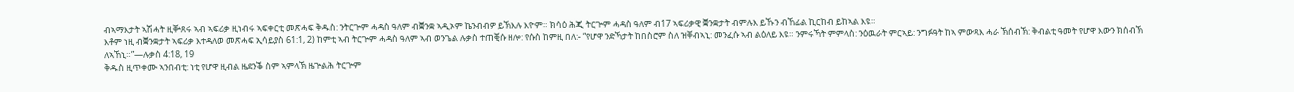ብኣማእታት ኣሽሓት ዚቝጸሩ ኣብ ኣፍሪቃ ዚነብሩ ኣፍቀርቲ መጽሓፍ ቅዱስ: ንትርጕም ሓዳስ ዓለም ብቛንቋ ኣዲኦም ኬንብብዎ ይኽእሉ እዮም። ክሳዕ ሕጂ ትርጕም ሓዳስ ዓለም ብ17 ኣፍሪቃዊ ቛንቋታት ብምሉእ ይኹን ብኸፊል ኪርከብ ይከኣል እዩ።
እቶም ነዚ ብቛንቋታት ኣፍሪቃ እተዳለወ መጽሓፍ ኢሳይያስ 61:1, 2) ከምቲ ኣብ ትርጕም ሓዳስ ዓለም ኣብ ወንጌል ሉቃስ ተጠቒሱ ዘሎ: የሱስ ከምዚ በለ:- “የሆዋ ንድኻታት ከበስሮም ስለ ዝቐብኣኒ: መንፈሱ ኣብ ልዕለይ እዩ። ንምሩኻት ምምላስ: ንዕዉራት ምርኣይ: ንግፉዓት ከኣ ምውጻእ ሓራ ኽሰብኽ: ቅብልቲ ዓመት የሆዋ እውን ክሰብኽ ለኣኸኒ።”—ሉቃስ 4:18, 19
ቅዱስ ዚጥቀሙ ኣንበብቲ: ነቲ የሆዋ ዚብል ዜደንቕ ስም ኣምላኽ ዜጕልሕ ትርጕም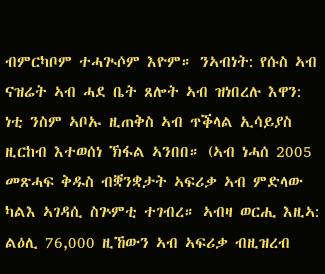ብምርካቦም ተሓጒሶም እዮም። ንኣብነት: የሱስ ኣብ ናዝሬት ኣብ ሓደ ቤት ጸሎት ኣብ ዝነበረሉ እዋን: ነቲ ንስም ኣቦኡ ዚጠቅስ ኣብ ጥቕላል ኢሳይያስ ዚርከብ እተወሰነ ኽፋል ኣንበበ። (ኣብ ነሓሰ 2005 መጽሓፍ ቅዱስ ብቛንቋታት ኣፍሪቃ ኣብ ምድላው ካልእ ኣገዳሲ ስጕምቲ ተገብረ። ኣብዛ ወርሒ እዚኣ: ልዕሊ 76,000 ዚኸውን ኣብ ኣፍሪቃ ብዚዝረብ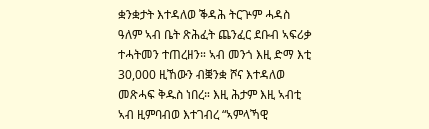ቋንቋታት እተዳለወ ቕዳሕ ትርጕም ሓዳስ ዓለም ኣብ ቤት ጽሕፈት ጨንፈር ደቡብ ኣፍሪቃ ተሓትመን ተጠረዘን። ኣብ መንጎ እዚ ድማ እቲ 30,000 ዚኸውን ብቛንቋ ሾና እተዳለወ መጽሓፍ ቅዱስ ነበረ። እዚ ሕታም እዚ ኣብቲ ኣብ ዚምባብወ እተገብረ “ኣምላኻዊ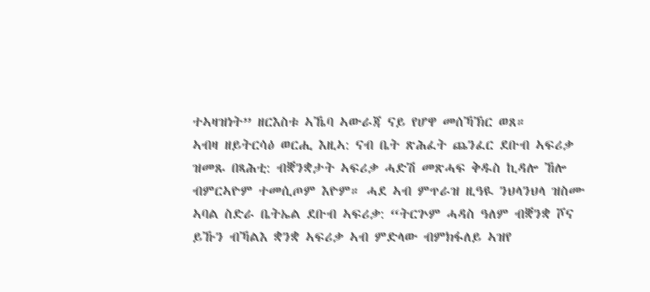ተኣዛዝነት” ዘርእስቱ ኣኼባ ኣውራጃ ናይ የሆዋ መሰኻኽር ወጸ።
ኣብዛ ዘይትርሳዕ ወርሒ እዚኣ: ናብ ቤት ጽሕፈት ጨንፈር ደቡብ ኣፍሪቃ ዝመጹ በጻሕቲ: ብቛንቋታት ኣፍሪቃ ሓድሽ መጽሓፍ ቅዱስ ኪዳሎ ኸሎ ብምርኣዮም ተመሲጦም እዮም። ሓደ ኣብ ምጥራዝ ዚዓዪ ንህላንህላ ዝስሙ ኣባል ስድራ ቤትኤል ደቡብ ኣፍሪቃ: “ትርጕም ሓዳስ ዓለም ብቛንቋ ሾና ይኹን ብኻልእ ቋንቋ ኣፍሪቃ ኣብ ምድላው ብምክፋለይ ኣዝየ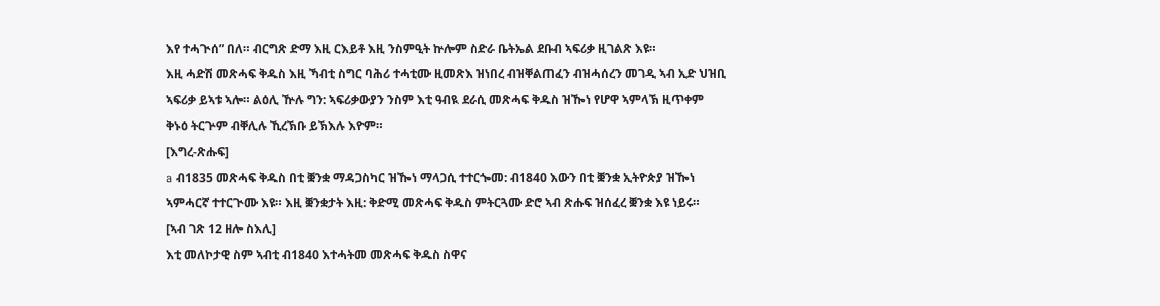እየ ተሓጒሰ” በለ። ብርግጽ ድማ እዚ ርእይቶ እዚ ንስምዒት ኵሎም ስድራ ቤትኤል ደቡብ ኣፍሪቃ ዚገልጽ እዩ።
እዚ ሓድሽ መጽሓፍ ቅዱስ እዚ ኻብቲ ስግር ባሕሪ ተሓቲሙ ዚመጽእ ዝነበረ ብዝቐልጠፈን ብዝሓሰረን መገዲ ኣብ ኢድ ህዝቢ ኣፍሪቃ ይኣቱ ኣሎ። ልዕሊ ዅሉ ግን: ኣፍሪቃውያን ንስም እቲ ዓብዪ ደራሲ መጽሓፍ ቅዱስ ዝዀነ የሆዋ ኣምላኽ ዚጥቀም ቅኑዕ ትርጕም ብቐሊሉ ኺረኽቡ ይኽእሉ እዮም።
[እግረ-ጽሑፍ]
a ብ1835 መጽሓፍ ቅዱስ በቲ ቛንቋ ማዳጋስካር ዝዀነ ማላጋሲ ተተርጐመ: ብ1840 እውን በቲ ቛንቋ ኢትዮጵያ ዝዀነ ኣምሓርኛ ተተርጒሙ እዩ። እዚ ቛንቋታት እዚ: ቅድሚ መጽሓፍ ቅዱስ ምትርጓሙ ድሮ ኣብ ጽሑፍ ዝሰፈረ ቛንቋ እዩ ነይሩ።
[ኣብ ገጽ 12 ዘሎ ስእሊ]
እቲ መለኮታዊ ስም ኣብቲ ብ1840 እተሓትመ መጽሓፍ ቅዱስ ስዋና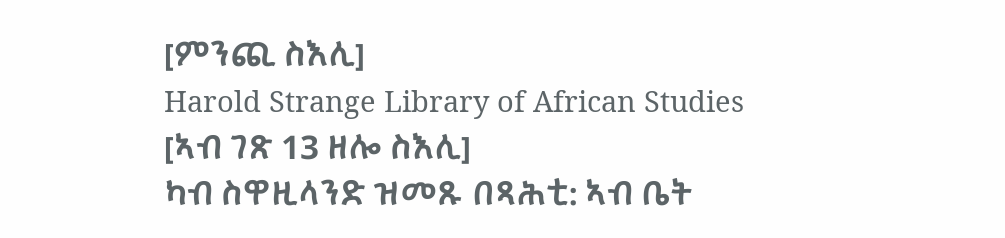[ምንጪ ስእሊ]
Harold Strange Library of African Studies
[ኣብ ገጽ 13 ዘሎ ስእሊ]
ካብ ስዋዚላንድ ዝመጹ በጻሕቲ: ኣብ ቤት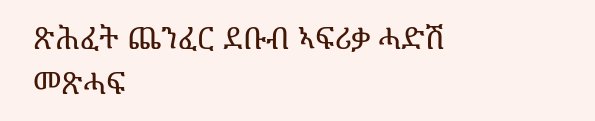ጽሕፈት ጨንፈር ደቡብ ኣፍሪቃ ሓድሽ መጽሓፍ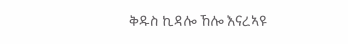ቅዱስ ኪዳሎ ኸሎ እናረኣዩ